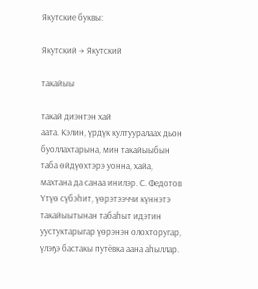Якутские буквы:

Якутский → Якутский

такайыы

такай диэнтэн хай
аата. Кэлин, үрдүк култууралаах дьон буоллахтарына, мин такайыыбын таба өйдүөхтэрэ уонна, хайа, махтана да санаа инилэр. С. Федотов
Үтүө сүбэһит, үөрэтээччи күннэтэ такайыытынан табаһыт идэтин уустуктарыгар үөрэнэн олохторугар, үлэҕэ бастакы путёвка аана аһыллар.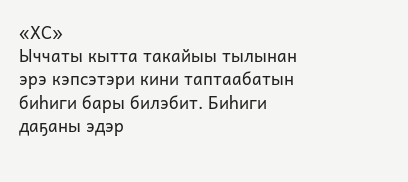«ХС»
Ыччаты кытта такайыы тылынан эрэ кэпсэтэри кини таптаабатын биһиги бары билэбит. Биһиги даҕаны эдэр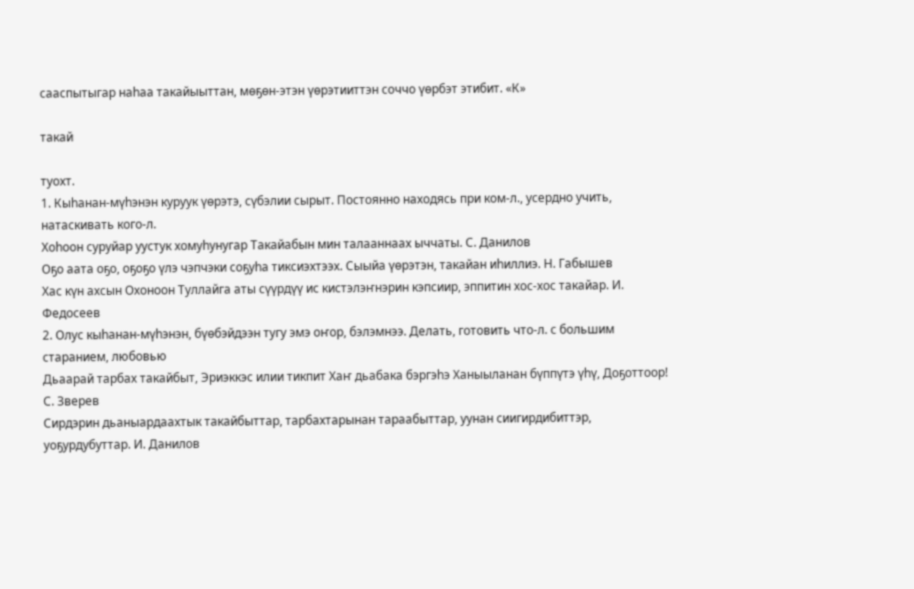сааспытыгар наһаа такайыыттан, мөҕөн-этэн үөрэтииттэн соччо үөрбэт этибит. «К»

такай

туохт.
1. Кыһанан-мүһэнэн куруук үөрэтэ, сүбэлии сырыт. Постоянно находясь при ком-л., усердно учить, натаскивать кого-л.
Хоһоон суруйар уустук хомуһунугар Такайабын мин талааннаах ыччаты. С. Данилов
Оҕо аата оҕо, оҕоҕо үлэ чэпчэки соҕуһа тиксиэхтээх. Сыыйа үөрэтэн, такайан иһиллиэ. Н. Габышев
Хас күн ахсын Охоноон Туллайга аты сүүрдүү ис кистэлэҥнэрин кэпсиир, эппитин хос-хос такайар. И. Федосеев
2. Олус кыһанан-мүһэнэн, бүөбэйдээн тугу эмэ оҥор, бэлэмнээ. Делать, готовить что-л. с большим старанием, любовью
Дьаарай тарбах такайбыт, Эриэккэс илии тикпит Хаҥ дьабака бэргэһэ Ханыыланан бүппүтэ үһү, Доҕоттоор! С. Зверев
Сирдэрин дьаныардаахтык такайбыттар, тарбахтарынан тараабыттар, уунан сиигирдибиттэр, уоҕурдубуттар. И. Данилов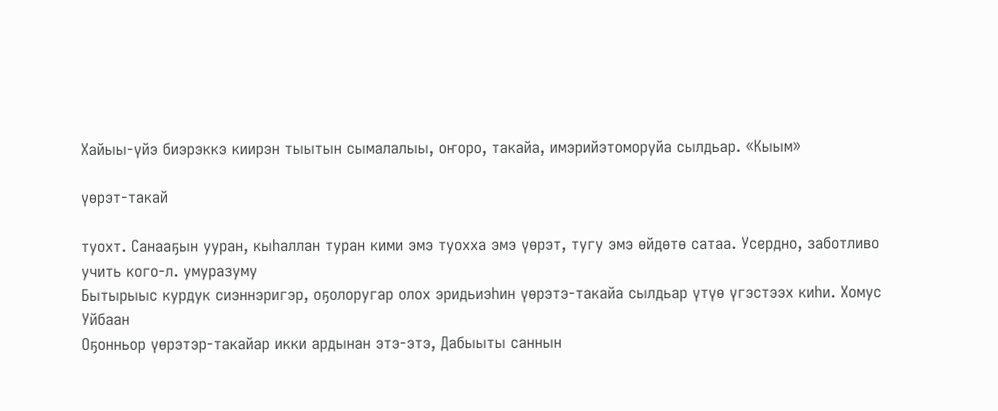Хайыы-үйэ биэрэккэ киирэн тыытын сымалалыы, оҥоро, такайа, имэрийэтоморуйа сылдьар. «Кыым»

үөрэт-такай

туохт. Санааҕын ууран, кыһаллан туран кими эмэ туохха эмэ үөрэт, тугу эмэ өйдөтө сатаа. Усердно, заботливо учить кого-л. умуразуму
Бытырыыс курдук сиэннэригэр, оҕолоругар олох эридьиэһин үөрэтэ-такайа сылдьар үтүө үгэстээх киһи. Хомус Уйбаан
Оҕонньор үөрэтэр-такайар икки ардынан этэ-этэ, Дабыыты саннын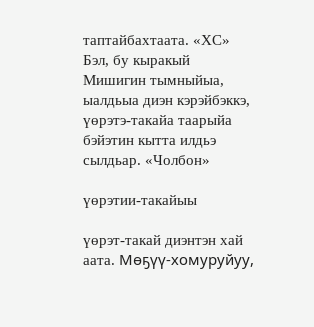таптайбахтаата. «ХС»
Бэл, бу кыракый Мишигин тымныйыа, ыалдьыа диэн кэрэйбэккэ, үөрэтэ-такайа таарыйа бэйэтин кытта илдьэ сылдьар. «Чолбон»

үөрэтии-такайыы

үөрэт-такай диэнтэн хай
аата. Мөҕүү-хомуруйуу,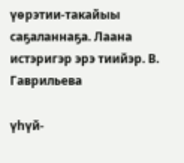үөрэтии-такайыы саҕаланнаҕа. Лаана истэригэр эрэ тиийэр. В. Гаврильева

үһүй-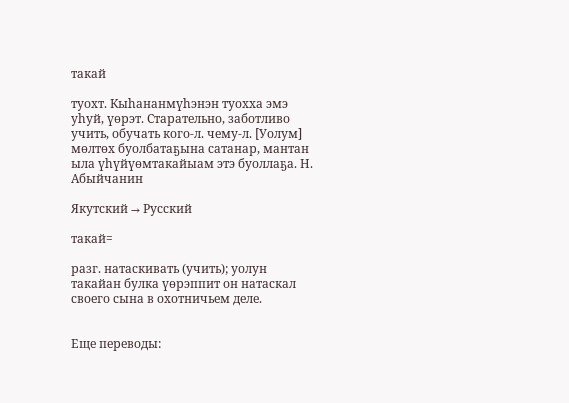такай

туохт. Кыһананмүһэнэн туохха эмэ уһуй, үөрэт. Старательно, заботливо учить, обучать кого-л. чему-л. [Уолум] мөлтөх буолбатаҕына сатанар, мантан ыла үһүйүөмтакайыам этэ буоллаҕа. Н. Абыйчанин

Якутский → Русский

такай=

разг. натаскивать (учить); уолун такайан булка үөрэппит он натаскал своего сына в охотничьем деле.


Еще переводы: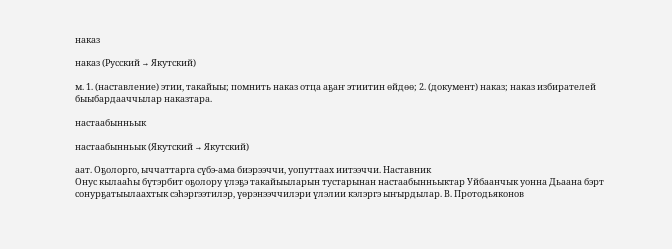наказ

наказ (Русский → Якутский)

м. 1. (наставление) этии, такайыы; помнить наказ отца аҕаҥ этиитин өйдөө; 2. (документ) наказ; наказ избирателей быыбардааччылар наказтара.

настаабынньык

настаабынньык (Якутский → Якутский)

аат. Оҕолорго, ыччаттарга сүбэ-ама биэрээччи, уопуттаах иитээччи. Наставник
Онус кылааһы бүтэрбит оҕолору үлэҕэ такайыыларын тустарынан настаабынньыктар Уйбаанчык уонна Дьаана бэрт сонурҕатыылаахтык сэһэргээтилэр, үөрэнээччилэри үлэлии кэлэргэ ыҥырдылар. В. Протодьяконов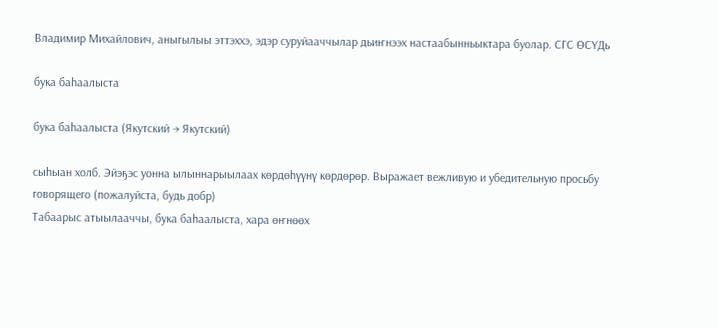Владимир Михайлович, аныгылыы эттэххэ, эдэр суруйааччылар дьиҥнээх настаабынньыктара буолар. СГС ӨСҮДь

бука баһаалыста

бука баһаалыста (Якутский → Якутский)

сыһыан холб. Эйэҕэс уонна ылыннарыылаах көрдөһүүнү көрдөрөр. Выражает вежливую и убедительную просьбу говорящего (пожалуйста, будь добр)
Табаарыс атыылааччы, бука баһаалыста, хара өҥнөөх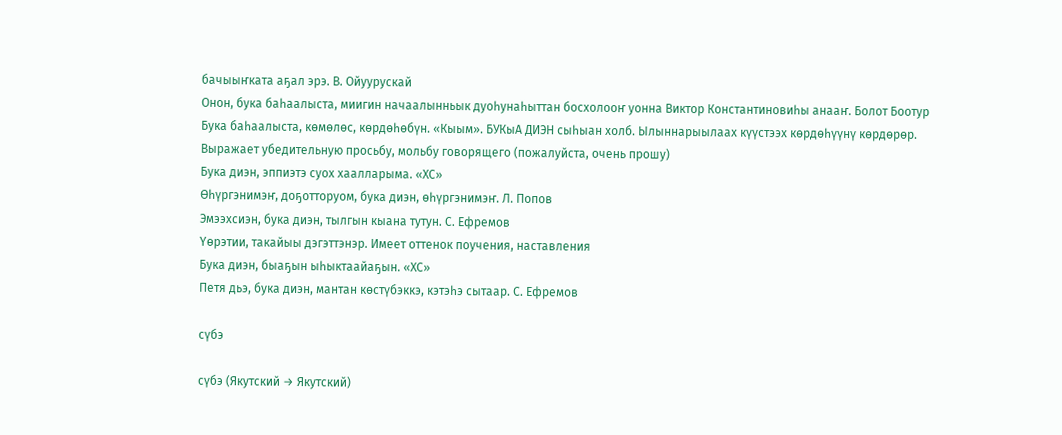бачыыҥката аҕал эрэ. В. Ойуурускай
Онон, бука баһаалыста, миигин начаалынньык дуоһунаһыттан босхолооҥ уонна Виктор Константиновиһы анааҥ. Болот Боотур
Бука баһаалыста, көмөлөс, көрдөһөбүн. «Кыым». БУКыА ДИЭН сыһыан холб. Ылыннарыылаах күүстээх көрдөһүүнү көрдөрөр. Выражает убедительную просьбу, мольбу говорящего (пожалуйста, очень прошу)
Бука диэн, эппиэтэ суох хаалларыма. «ХС»
Өһүргэнимэҥ, доҕотторуом, бука диэн, өһүргэнимэҥ. Л. Попов
Эмээхсиэн, бука диэн, тылгын кыана тутун. С. Ефремов
Үөрэтии, такайыы дэгэттэнэр. Имеет оттенок поучения, наставления
Бука диэн, быаҕын ыһыктаайаҕын. «ХС»
Петя дьэ, бука диэн, мантан көстүбэккэ, кэтэһэ сытаар. С. Ефремов

сүбэ

сүбэ (Якутский → Якутский)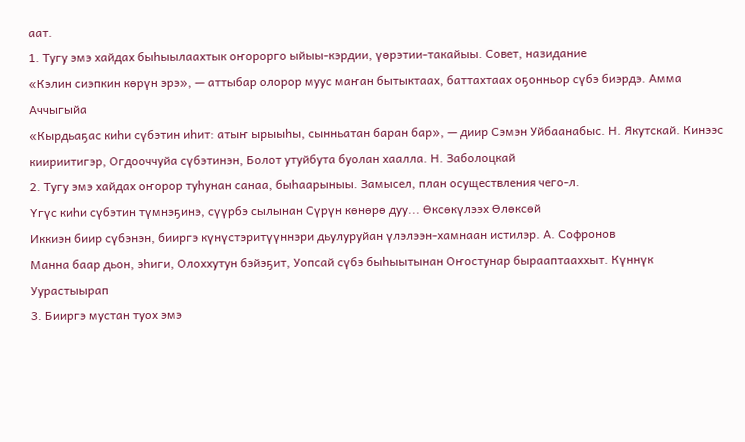аат.
1. Тугу эмэ хайдах быһыылаахтык оҥорорго ыйыы-кэрдии, үөрэтии-такайыы. Совет, назидание
«Кэлин сиэпкин көрүн эрэ», — аттыбар олорор муус маҥан бытыктаах, баттахтаах оҕонньор сүбэ биэрдэ. Амма Аччыгыйа
«Кырдьаҕас киһи сүбэтин иһит: атыҥ ырыыһы, сынньатан баран бар», — диир Сэмэн Уйбаанабыс. Н. Якутскай. Кинээс киириитигэр, Огдооччуйа сүбэтинэн, Болот утуйбута буолан хаалла. Н. Заболоцкай
2. Тугу эмэ хайдах оҥорор туһунан санаа, быһаарыныы. Замысел, план осуществления чего-л.
Үгүс киһи сүбэтин түмнэҕинэ, сүүрбэ сылынан Сүрүн көнөрө дуу... Өксөкүлээх Өлөксөй
Иккиэн биир сүбэнэн, бииргэ күнүстэритүүннэри дьулуруйан үлэлээн-хамнаан истилэр. А. Софронов
Манна баар дьон, эһиги, Олоххутун бэйэҕит, Уопсай сүбэ быһыытынан Оҥостунар бырааптааххыт. Күннүк Уурастыырап
3. Бииргэ мустан туох эмэ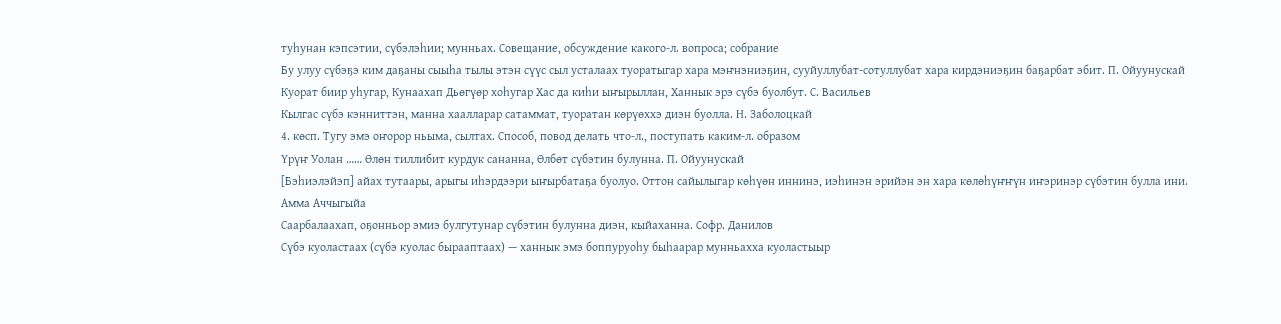туһунан кэпсэтии, сүбэлэһии; мунньах. Совещание, обсуждение какого-л. вопроса; собрание
Бу улуу сүбэҕэ ким даҕаны сыыһа тылы этэн сүүс сыл усталаах туоратыгар хара мэҥнэниэҕин, сууйуллубат-сотуллубат хара кирдэниэҕин баҕарбат эбит. П. Ойуунускай
Куорат биир уһугар, Кунаахап Дьөгүөр хоһугар Хас да киһи ыҥырыллан, Ханнык эрэ сүбэ буолбут. С. Васильев
Кылгас сүбэ кэнниттэн, манна хаалларар сатаммат, туоратан көрүөххэ диэн буолла. Н. Заболоцкай
4. көсп. Тугу эмэ оҥорор ньыма, сылтах. Способ, повод делать что-л., поступать каким-л. образом
Үрүҥ Уолан …… Өлөн тиллибит курдук сананна, Өлбөт сүбэтин булунна. П. Ойуунускай
[Бэһиэлэйэп] айах тутаары, арыгы иһэрдээри ыҥырбатаҕа буолуо. Оттон сайылыгар көһүөн иннинэ, иэһинэн эрийэн эн хара көлөһүҥҥүн иҥэринэр сүбэтин булла ини. Амма Аччыгыйа
Саарбалаахап, оҕонньор эмиэ булгутунар сүбэтин булунна диэн, кыйаханна. Софр. Данилов
Сүбэ куоластаах (сүбэ куолас бырааптаах) — ханнык эмэ боппуруоһу быһаарар мунньахха куоластыыр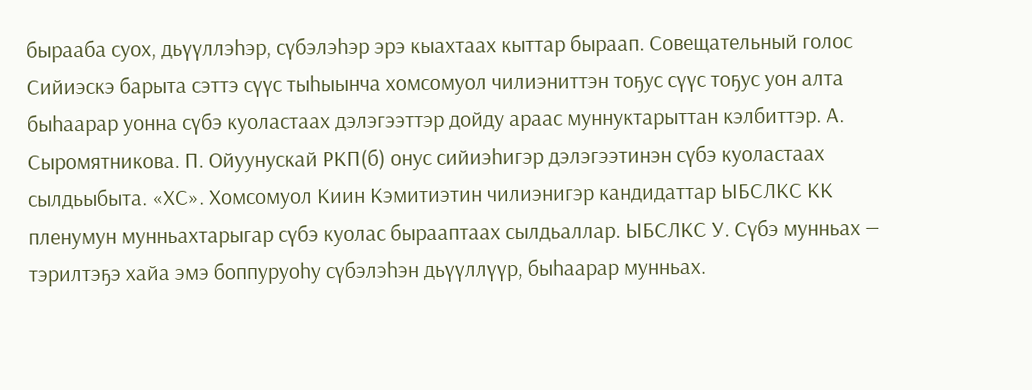бырааба суох, дьүүллэһэр, сүбэлэһэр эрэ кыахтаах кыттар быраап. Совещательный голос
Сийиэскэ барыта сэттэ сүүс тыһыынча хомсомуол чилиэниттэн тоҕус сүүс тоҕус уон алта быһаарар уонна сүбэ куоластаах дэлэгээттэр дойду араас муннуктарыттан кэлбиттэр. А. Сыромятникова. П. Ойуунускай РКП(б) онус сийиэһигэр дэлэгээтинэн сүбэ куоластаах сылдьыбыта. «ХС». Хомсомуол Киин Кэмитиэтин чилиэнигэр кандидаттар ЫБСЛКС КК пленумун мунньахтарыгар сүбэ куолас бырааптаах сылдьаллар. ЫБСЛКС У. Сүбэ мунньах — тэрилтэҕэ хайа эмэ боппуруоһу сүбэлэһэн дьүүллүүр, быһаарар мунньах.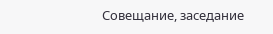Совещание, заседание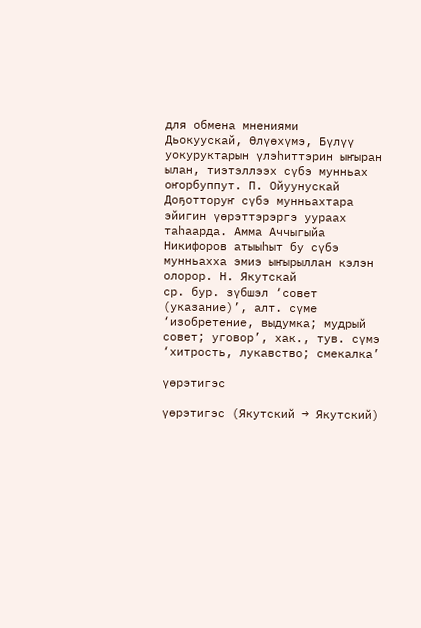для обмена мнениями
Дьокуускай, Өлүөхүмэ, Бүлүү уокуруктарын үлэһиттэрин ыҥыран ылан, тиэтэллээх сүбэ мунньах оҥорбуппут. П. Ойуунускай
Доҕотторуҥ сүбэ мунньахтара эйигин үөрэттэрэргэ уураах таһаарда. Амма Аччыгыйа
Никифоров атыыһыт бу сүбэ мунньахха эмиэ ыҥырыллан кэлэн олорор. Н. Якутскай
ср. бур. зүбшэл ‘совет (указание)’, алт. сүме ‘изобретение, выдумка; мудрый совет; уговор’, хак., тув. сүмэ ‘хитрость, лукавство; смекалка’

үөрэтигэс

үөрэтигэс (Якутский → Якутский)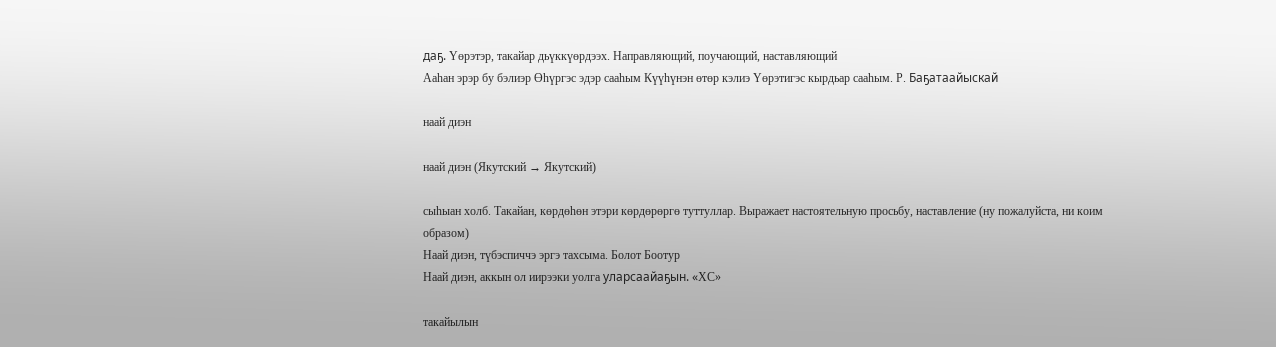даҕ. Үөрэтэр, такайар дьүккүөрдээх. Направляющий, поучающий, наставляющий
Ааһан эрэр бу бэлиэр Өһүргэс эдэр сааһым Күүһүнэн өтөр кэлиэ Үөрэтигэс кырдьар сааһым. Р. Баҕатаайыскай

наай диэн

наай диэн (Якутский → Якутский)

сыһыан холб. Такайан, көрдөһөн этэри көрдөрөргө туттуллар. Выражает настоятельную просьбу, наставление (ну пожалуйста, ни коим образом)
Наай диэн, түбэспиччэ эргэ тахсыма. Болот Боотур
Наай диэн, аккын ол иирээки уолга уларсаайаҕын. «ХС»

такайылын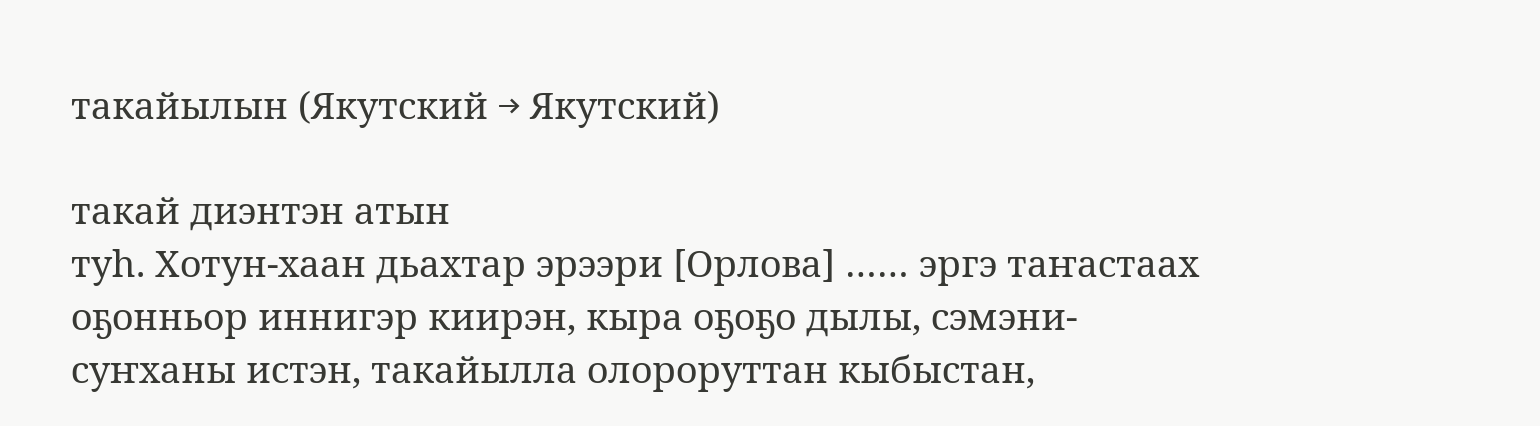такайылын (Якутский → Якутский)

такай диэнтэн атын
туһ. Хотун-хаан дьахтар эрээри [Орлова] …… эргэ таҥастаах оҕонньор иннигэр киирэн, кыра оҕоҕо дылы, сэмэни-суҥханы истэн, такайылла олороруттан кыбыстан,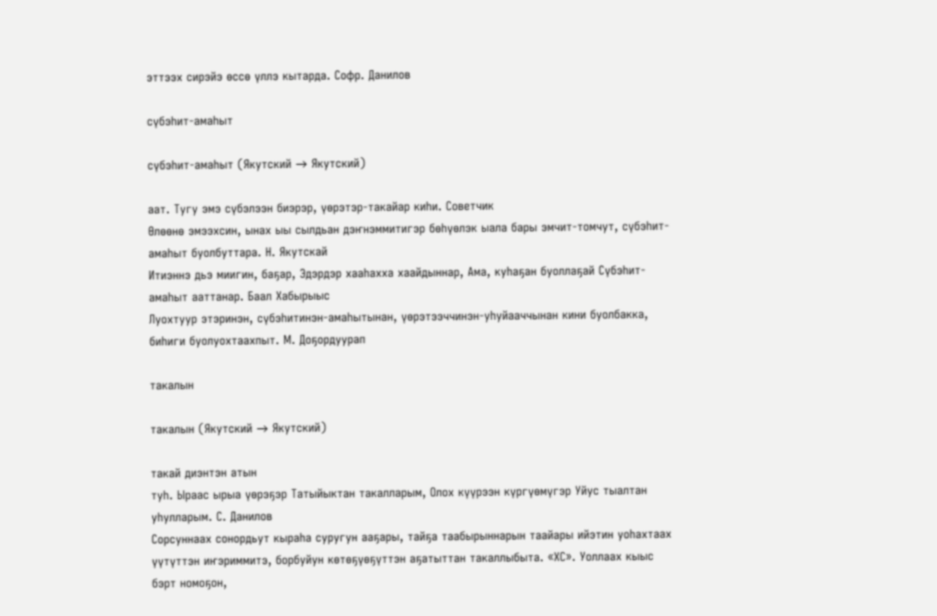эттээх сирэйэ өссө үллэ кытарда. Софр. Данилов

сүбэһит-амаһыт

сүбэһит-амаһыт (Якутский → Якутский)

аат. Тугу эмэ сүбэлээн биэрэр, үөрэтэр-такайар киһи. Советчик
Өлөөнө эмээхсин, ынах ыы сылдьан дэҥнэммитигэр бөһүөлэк ыала бары эмчит-томчут, сүбэһит-амаһыт буолбуттара. Н. Якутскай
Итиэннэ дьэ миигин, баҕар, Эдэрдэр хааһахха хаайдыннар, Ама, куһаҕан буоллаҕай Сүбэһит-амаһыт ааттанар. Баал Хабырыыс
Луохтуур этэринэн, сүбэһитинэн-амаһытынан, үөрэтээччинэн-уһуйааччынан кини буолбакка, биһиги буолуохтаахпыт. М. Доҕордуурап

такалын

такалын (Якутский → Якутский)

такай диэнтэн атын
туһ. Ыраас ырыа үөрэҕэр Татыйыктан такалларым, Олох күүрээн күргүөмүгэр Уйус тыалтан уһулларым. С. Данилов
Сорсуннаах сонордьут кыраһа суругун ааҕары, тайҕа таабырыннарын таайары ийэтин уоһахтаах үүтүттэн иҥэриммитэ, борбуйун көтөҕүөҕүттэн аҕатыттан такаллыбыта. «ХС». Уоллаах кыыс бэрт номоҕон,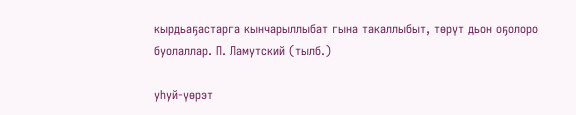кырдьаҕастарга кынчарыллыбат гына такаллыбыт, төрүт дьон оҕолоро буолаллар. П. Ламутский (тылб.)

уһуй-үөрэт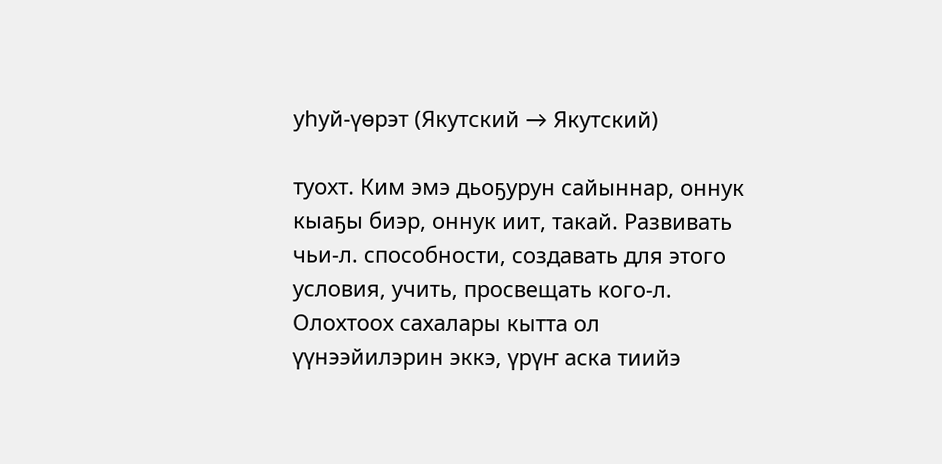уһуй-үөрэт (Якутский → Якутский)

туохт. Ким эмэ дьоҕурун сайыннар, оннук кыаҕы биэр, оннук иит, такай. Развивать чьи-л. способности, создавать для этого условия, учить, просвещать кого-л.
Олохтоох сахалары кытта ол үүнээйилэрин эккэ, үрүҥ аска тиийэ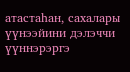атастаһан, сахалары үүнээйини дэлэччи үүннэрэргэ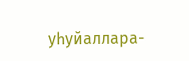уһуйаллара-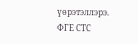үөрэтэллэрэ. ФГЕ СТС